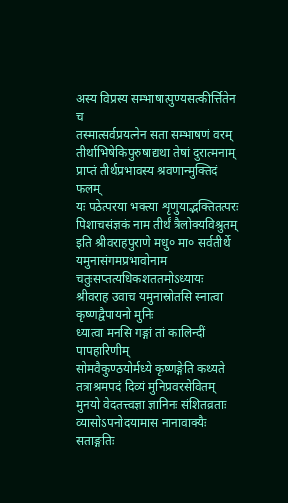अस्य विप्रस्य सम्भाषात्पुण्यसत्कीर्त्तितेन च
तस्मात्सर्वप्रयत्नेन सता सम्भाषणं वरम्
तीर्थाभिषेकिपुरुषाद्यथा तेषां दुरात्मनाम्
प्राप्तं तीर्थप्रभावस्य श्रवणान्मुक्तिदं फलम्
यः पठेत्परया भक्त्या शृणुयाद्भक्तितत्परः
पिशाचसंज्ञकं नाम तीर्थं त्रैलोक्यविश्रुतम्
इति श्रीवराहपुराणे मधु० मा० सर्वतीर्थे यमुनासंगमप्रभावोनाम चतुःसप्तत्यधिकशततमोऽध्यायः
श्रीवराह उवाच यमुनास्रोतसि स्नात्वा कृष्णद्वैपायनो मुनिः
ध्यात्वा मनसि गङ्गां तां कालिन्दीं पापहारिणीम्
सोमवैकुण्ठयोर्मध्ये कृष्णङ्गेति कथ्यते
तत्राश्रमपदं दिव्यं मुनिप्रवरसेवितम्
मुनयो वेदतत्त्वज्ञा ज्ञानिनः संशितव्रताः
व्यासोऽपनोदयामास नानावाक्यैः सताङ्गतिः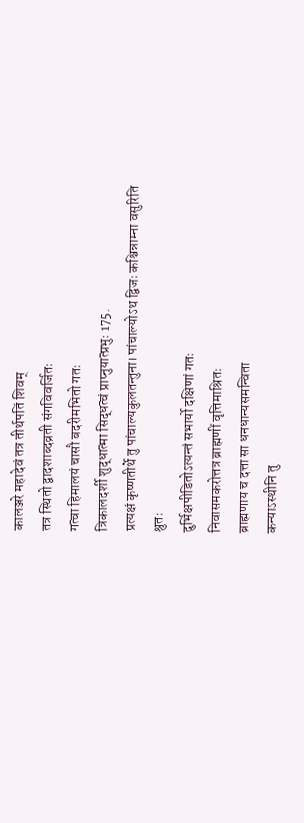कालञ्जरे महादेवं तत्र तीर्थपतिं शिवम्
तत्र स्थितो द्वादशाब्दव्रती संगविवर्जितः
गत्वा हिमालयं चासौ बदरीमभितो गतः
त्रिकालदर्शी शुद्धात्मा सिद्धत्वं प्राप्नुयात्प्रभुः 175.
प्रत्यक्षं कृष्णतीर्थे तु पांचाल्यकुलतन्तुना। पांचाल्योऽथ द्विजः कश्चिन्नाम्ना वसुरिति श्रुतः
दुर्भिक्षपीडितोऽत्यन्तं सभार्यो दक्षिणां गतः
निवासमकरोत्तत्र ब्राह्मणीं वृत्तिमाश्रितः
ब्राह्मणाय च दत्ता सा धनधान्यसमन्विता
कन्याऽस्थीनि तु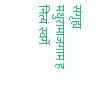संगृह्य मथुरामाजगाम ह
नित्यं स्वर्गे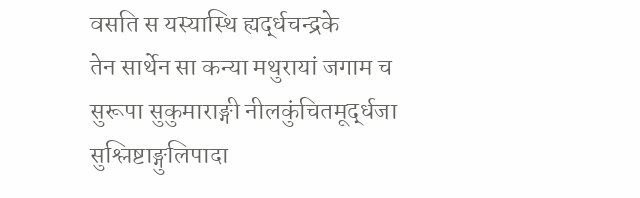वसति स यस्यास्थि ह्यर्द्धचन्द्रके
तेन सार्थेन सा कन्या मथुरायां जगाम च
सुरूपा सुकुमाराङ्गी नीलकुंचितमूर्द्धजा
सुश्लिष्टाङ्गुलिपादा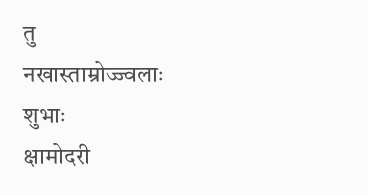तु नखास्ताम्रोज्ज्वलाः शुभाः
क्षामोदरी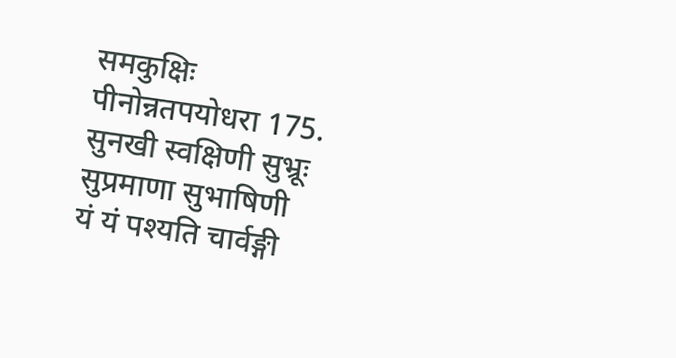समकुक्षिः पीनोन्नतपयोधरा 175.
सुनखी स्वक्षिणी सुभ्रूः सुप्रमाणा सुभाषिणी
यं यं पश्यति चार्वङ्गी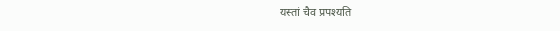यस्तां चैव प्रपश्यति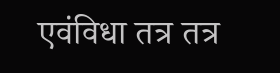एवंविधा तत्र तत्र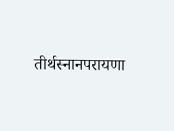तीर्थस्नानपरायणा